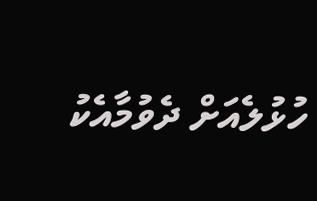ހުޅުލެއަށް ދެވުމާއެކު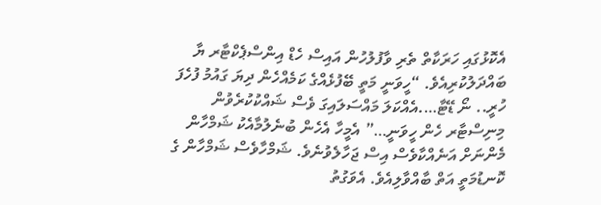އެކޮޅުގައި ހަރަކާތް ތެރި ވާފުލުހުން އައިސް ހެޑް އިންސްޕެކްޓާރ ޔާ ބައްދަލުކުރިއެވެ. “ހީވަނީ މަތީ ބޭފުޅެއްގެ ކަމެއްހެން ދިޔަ ގައުމު ފުހެފަ ހުރީ.. ނޯ ޑޭޓާ….އެއްކަލަ މައްސަލައިގަ ވެސް ޝައްކުކުރެވުން މިނިސްޓާރ ހެން ހީވަނީ…” އެމީހާ އެހެން ބުނެލުމާއެކު ޝަމްހާން މެންނަށް އަނެއްކާވެސް އިސް ޖަހާލެވުނެވެ. ޝަމްހާވެސް ޝަމްހާން ގެ ކޮނޑުމަތީ އަތް ބާއްވާލިއެވެ. އެވަގުތު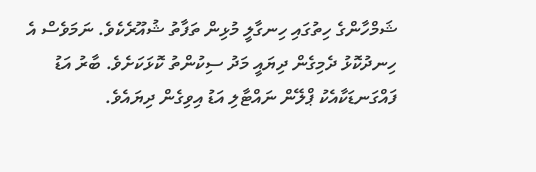ޝަމްހާންގެ ހިތުގައި ހިނގާލީ މުޅިން ތަފާތު ޝުއޫރެކެވެ. ނަމަވެސް އެ ހިނދުކޮޅު ދެމިގެން ދިޔައީ މަދު ސިކުންތު ކޮޅަކަށެވެ. ބާރު އަޑު ފައްގަނޑަކާއެކު ޕްލޭން ނައްޓާލި އަޑު އިވިގެން ދިޔައެވެ.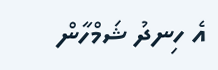އެ ހިނދު ޝަމްހާން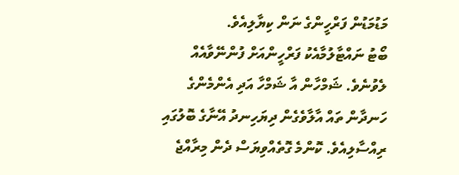މަޑުމަޑުން ފަރްހީންގެ ނަން ކިޔާލިއެވެ.
ބޯޓު ނައްޓާލުމާއެކު ފަރްހީންއަށް ފުންނޭވާއެއް ލެވުނެވެ. ޝަމްހާން އާ ޝަމްހާ އަދި އެންމެންގެ ހަނދާން ތައް އާލާވެގެން ދިޔަހިނދު އޭނާގެ ބޮލުގައި ރިއްސާލިއެވެ. ކޮންމެ ގޮތެއްވިޔަސް ދެން މިރާއްޖެ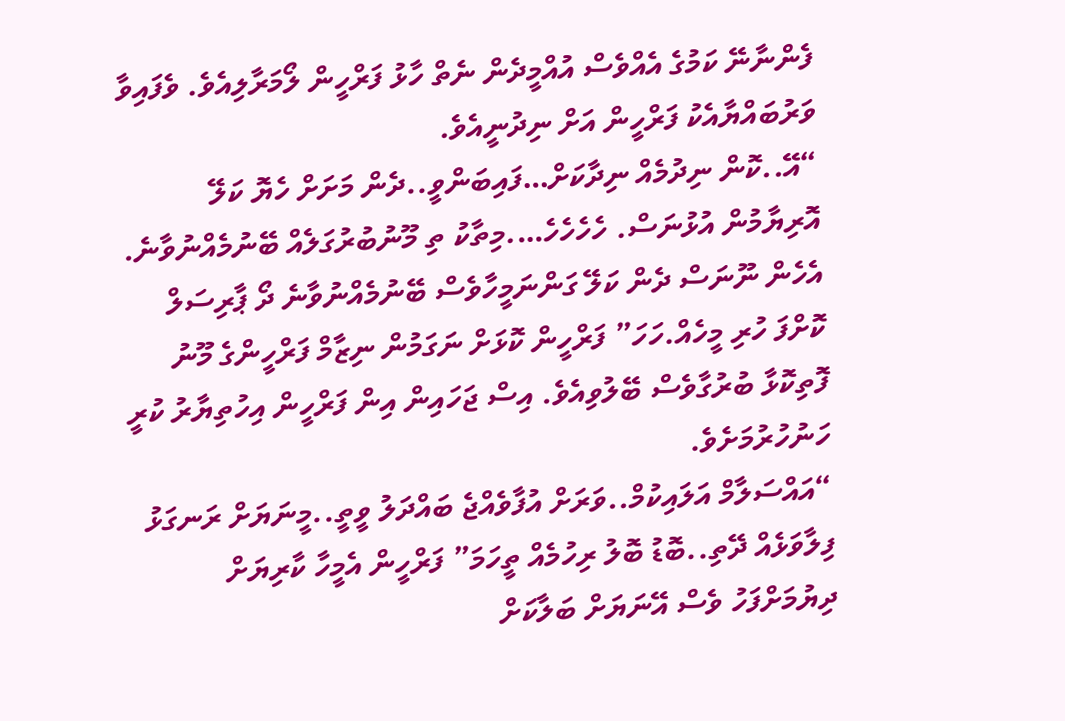ފެންނާނޭ ކަމުގެ އެއްވެސް އުއްމީދެން ނެތް ހާޅު ފަރްހީން ލޯމަރާލިއެވެ. ވެފައިވާ ވަރުބައްޔާއެކު ފަރްހީން އަށް ނިދުނީއެވެ.
“އޭ..ކޮން ނިދުމެއް ނިދާކަށް…ފައިބަންވީ..ދެން މަށަށް ހެޔޮ ކަލޭ އޮރިޔާމުން އުޅުނަސް. ހެހެހެހެ….މިތާކު ތި މޫނުބުރުގަލެއް ބޭނުމެއްނުވާނެ. އެހެން ނޫނަސް ދެން ކަލޭ ގަންނަމީހާވެސް ބޭނުމެއްނުވާނެ ދޯ ޕާރިސަލް ކޮށްފަ ހުރި މީހެއް.ހަހަ” ފަރްހީން ކޮޅަށް ނަގަމުން ނިޒާމް ފަރްހީންގެ މޫނު ފޮތިކޮޅާ ބުރުގާވެސް ބޭލުވިއެވެ. އިސް ޖަހައިން އިން ފަރްހީން އިހުތިޔާރު ކުރީ ހަނުހުރުމަށެވެ.
“އައްސަލާމް އަލައިކުމް..ވަރަށް އުފާވެއްޖެ ބައްދަލު ވީތީ..މީނަޔަށް ރަނގަޅު ފިލާވަޅެއް ދޭތި..ބޮޑު ބޮލު ރިހުމެއް ތީހަމަ” ފަރްހީން އެމީހާ ކާރިޔަށް ދިޔުމަށްފަހު ވެސް އޭނަޔަށް ބަލާކަށް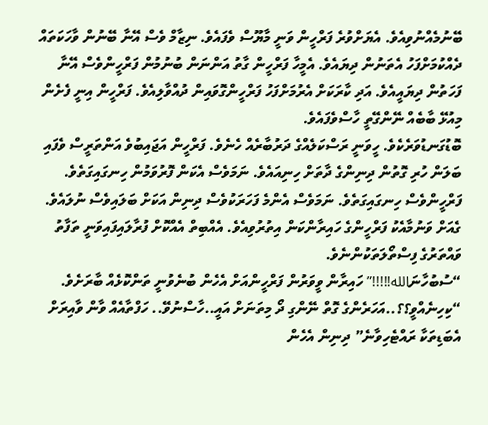ބޭނުމެއްނުވިއެވެ. އެޔަށްވުރެ ފަރްހީން ވަނީ މާޔޫސް ވެފައެވެ. ނިޒާމް ވެސް އޭނާ ބޭނުން ވާހަކަތައް ދެއްކުމަށްފަހު އެތަނުން ދިޔައެވެ. އެމީހާ ފަރްހީން ގާތު އަންނަން ބުނުމުން ފަރްހީންވެސް އޭނާ ފަހަތުން ދިޔައީއެވެ. އަދި ކާރަކަށް އެރުމަށްފަހު ފަރްހީންގޮވައިން ދުއްވާލިއެވެ. ފަރްހީން އިނީ ފެށެން މިއުޅޭ ބާބެއް ނޭންގޭތީ ހާސްވެފައެވެ.
ބޮޑުގަނޑުވަރެކެވެ. ހީވަނީ ރަސްކަލެއްގެ ދަރުބާރެއް ހެނެވެ. ފަރްހީން އަޖައިބުވެ އަންތަރީސް ވެފައި ބަލަން ހުރި ގޮތުން ދިނިންގެ ދާތަށް ހިނިއައެވެ. ނަމަވެސް އެކަން ފޮރުވަމުން ހިނގައިގަތެވެ. ފަރްހީންވެސް ހިނގައިގަތެވެ. ނަމަވެސް އެންމެ ފަހަރަކުވެސް ދިނިން އަކަށް ބަލައިވެސް ނުލައެވެ. ގެއަށް ވަނުމާއެކު ފަރްހީންގެ ހައިރާންކަން އިތުރުވިއެވެ. އެއްބިތް އެއްކޮށް ފުރާލައިފައިވަނީ ތަފާތު ވައްތަރުގެ ފިސްތޯލަތަކުންނެވެ.
“ސުބުހާނަالله!!!!!” ހައިރާން ވީވަރުން ފަރްހީންއަށް އެހެން ބުނެވުނީ ތަންކޮޅެއް ބާރަށެވެ. “ކިހިނެއްވީ؟؟..އަހަރެންގެ ގޮތް ނޭންގި ދޯ މިތަނަށް އައީ..ހާސްނުވޭ.. ހަފްތާއެއް ވާން ވާއިރަށް އެބަޑިތަކާ ރައްޓެހިވާނެ” ދިނިން އެހެން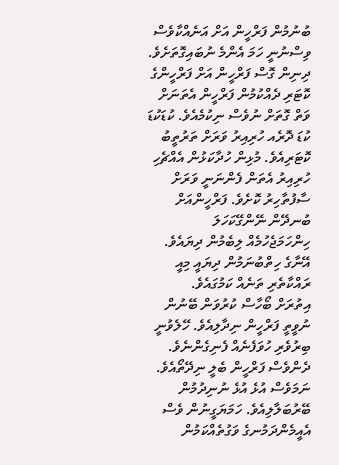ބުނުމުން ފަރްހީން އަށް އަނެއްކާވެސް ވިސްނުނީ ހަމަ އެންމެ ނުބައިގޮތަށެވެ. ދިނިން ގޮސް ފަރްހީން އަށް ފަރްހީންގެ ކޮޓަރި ދެއްކުމުން ފަރްހީން އެތަނަށް ވަތް ގޮތަށް ނުވެސް ނިކުމެއެވެ. ކުޑަކުޑަ ކުޑަ ދޮރެއ ހުރިއިރު ވަރަށް ތަރުތީބު ކޮޓަރިއެވެ. މުޅިން ހުދާކަޅުން އެއްޗެހި ހުރިއިރު އެތަން ފެންނަނީ ވަރަށް ސާފުތާހިރު ކޮށެވެ. ފަރްހީންއަށް ބުނދޭން ނޭންގޭކަހަލަ ހިންހަމަޖެހުމެއް ލިބެމުން ދިޔައެވެ. އޭނާގެ ހިތްބުނަމުން ދިޔައީ މިއީ ރައްކާތެރި ތަނެއް ކަމުގައެވެ.
އިތުރަށް ބޯހާސް ކުރުވަން ބޭނުން ނުވީތީ ފަރްހީން ނިދާލިއެވެ. ހޭލެވުނީ ބިރުވެރި ހުވަފެނެއް ފެނިގެންނެވެ. ދެންވެސް ފަރްހީން ބެލީ ނިދޭތޯއެވެ. ނަމަވެސް އުޅެ އުޅެ ނުނިދުމުން ބޭރުބަލާލިއެވެ. ހަމަޔަގީނުން ވެސް އެއީމެންދަމުނގެ ވަގުތެއްކަމުން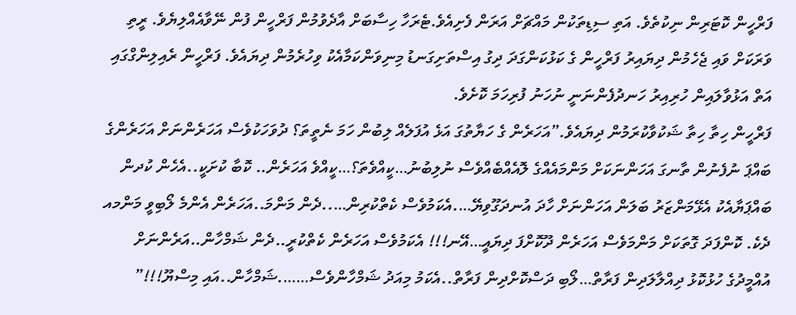ފަރްހީން ކޮޓަރިން ނިކުތެވެ. އަތި ސިޑިތަކުން މައްޗަށް އަރަން ފެށިއެވެ.ޓެރަހާ ހިސާބަށް އާދެވުމުން ފަރްހީން ފުން ނޭވާއެއްލިޔެވެ. ރީތި ވަރަކަށް ވައި ޖެހެމުން ދިޔައިރު ފަރްހީން ގެ ކަޅުކަންގަދަ ދިގު އިސްތަށިގަނޑު މިނިވަންކަމާއެކު ވިހުރެމުން ދިޔައެވެ. ފަރްހީން ރެއިލިންގްގައި އަތް އަޅުވާލައިން ހުރިއިރު ހަނދުފެންނަނީ ނުހަނު ފުރިހަމަ ކޮށެވެ.
ފަރްހީން ހިތާ ހިތާ ޝަކުވާކުރަމުން ދިޔައެވެ.”އަހަރެން ގެ ހަޔާތުގަ އަޅެ އުފަލެއް ލިބުން ހަމަ ނެތީތަ؟ ދުވަހަކުވެސް އަހަރެންނަށް އަހަރެންގެ ބައްޕަ ނުފެނުން ތާނގަ އަހަންނަކަށް މަންމައެއްގެ ލޮއެއްބެއްވެސް ނުލިބުނު…ކީއްވެތަ؟…ކީއްވެ އަހަރެން.. ކޮބާ ކުށަކީ..އެހެން ކުދން ބައްޕަޔާއެކު އެޅޭމަންޒަރު ބަލަން އަހަންނަށް ހާދަ އުނދަގޫވިޔޭ….އެކަމުވެސް ކެތްކުރިން…..ދެން މަންމަ..އަހަރެން އެންމެ ލޯބިވީ މަންމއ ދެކެ. ކޮންފަދަ ގޮތަކަށް މަންމަވެސް އަހަރެން ދޫކޮށްފަ ދިޔައީ…އޭނ!!! އެކަމުވެސް އަހަރެން ކެތްކުރީ..ދެން ޝަމްހާން..އަރެންނަށް އުއްމީދުގެ ހުޅުކޮޅު ދިއްލާލަދިން ފަރާތް…ލޯބި ދަސްކޮށްދިން ފަރާތް..އެކަމު މިއަދު ޝަމްހާންވެސް…….ޝަމްހާން..އައި މިސްޔޫ!!!”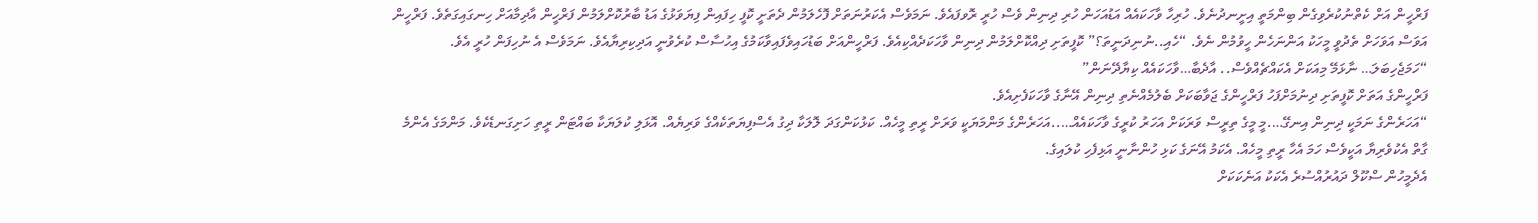ފަރްހީން އަށް ކެތްނުކުރެވިގެން ބިންމަތީ އިށީނދުނެވެ. ހުރިހާ ވާހަކައެއް އަޑުއަހަން ހުރި ދިނިން ވެސް ހުރީ ރޮވފައެވެ. ނަމަވެސް އެކަރުނަތަށް ފޮހެލަމުން ދެތަށީ ކޮފީ ހިފައިން ފިޔަވަޅުގެ އަޑު ބާރުކޮށްލަމުން ފަރްހީން އާދިމާއަށް ހިނގައިގަތެވެ. ފަރްހީން އަވަސް އަވަހަށް ތެދުވީ މީހަކު އަންނަހެން ހީވުމުން ނެވެ. “ހެއި..ނުނިދަނީތަ؟” ކޮފީތަށި ދިއްކޮށްލަމުން ދިނިން ވާހަކަދެއްކިއެވެ. ފަރްހީންއަށް ބަޑުހައިވެފައިވާކަމުގެ އިހުސާސް ކުރެވުނީ އަދިކިރިޔާއެވެ. ނަމަވެސް އެ ނުހިފަން ހުރީ އެވެ. “ހަމަޖެހިބަލަ… ނާޅަމޭ މިއަކަށް އެކައްޗެއްވެސް.. އާދެބާ…ވާހަކައެއް ކިޔާދޭނަން”
ފަރްހީންގެ އަތަށް ކޮފީތަށި ދިނުމަށްފަހު ފަރްހީންގެ ޖަވާބަކަށް ބެލުމެއްނެތި ދިނިން އޭނާގެ ވާހަކަފެށިއެވެ.
“އަހަރެންގެ ނަމަކީ ދިނިން އިނގޭ….މީ މީގެ ތިރީސް ވަރަކަށް އަހަރު ކުރީގެ ވާހަކައެއް…..އަހަރެންގެ މަންމަޔަކީ ވަރަށް ރީތި މީހެއް. ކަޅުކަންގަދަ ލޮލަކާ ދިގު އެސްފިޔަތަކެއްގެ ވަރިޔެއް. އޮޅަލި ކުލަޔަކާ ބައްޓަން ރީތި ހަށިގަނޑެކެވެ. މަންމަގެ އެންމެ ގާތް އެކުވެރިޔާ އަކީވެސް ހަމަ އެހާ ރީތި މީހެއް. އެކަމު އޭނަގެ ކަޅި ހުންނާނީ އަޅިފެހި ކުލައިގެ.
އެދެމީހުން ސްކޫލް ދައުރުއްސުރެ އެކަކު އަނެކަކަށް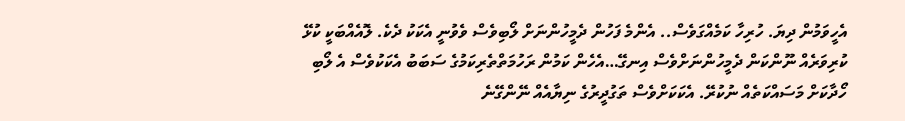އެހީވަމުން ދިޔަ. ހުރިހާ ކަމެއްގަވެސް.. އެންމެ ފަހުން ދެމީހުންނަށް ލޯބިވެސް ވެވުނީ އެކަކު ދެކެ. ލޮއެއްބަކީ ކުޅޭ ކުރިވަރެއް ނޫންކަން ދެމީހުންނަށްވެސް އިނގޭ…އެހެން ކަމުން ރަހުމަތްތެރިކަމުގެ ސަބަބު އެކަކުވެސް އެ ލޯބި ހޯދާކަށް މަސައްކަތެއް ނުކުރޭ. އެކަކަށްވެސް ތަގުދީރުގެ ނިޔާއެއް ނޭންގޭނެ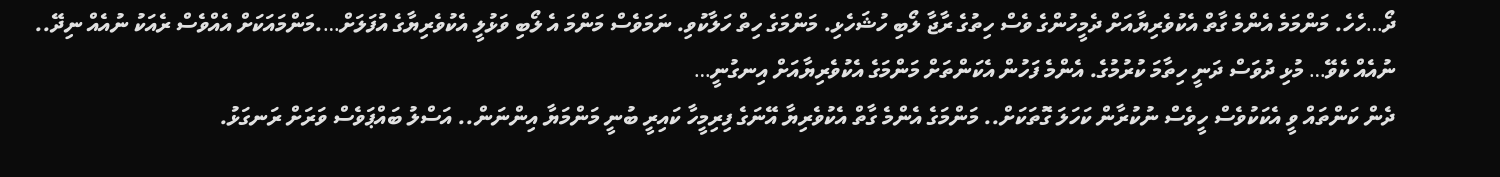ދޯ…ހެހެ. މަންމަމެ އެންމެ ގާތް އެކުވެރިޔާއަށް ދެމީހުންގެ ވެސް ހިތުގެ ރާޖާ ލޯބި ހުޝަހެޅި. މަންމަގެ ހިތް ހަލާކުވި. ނަމަވެސް މަންމަ އެ ލޯބި ވަޅުލީ އެކުވެރިޔާގެ އުފަލަށް….މަންމައަކަށް އެއްވެސް ރެއަކު ނުއެއް ނިދޭ.. ނުއެއް ކެވޭ… މުޅި ދުވަސް ދަނީ ހިތާމަ ކުރުމުގެ. އެންމެ ފަހުން އެކަންތަށް މަންމަގެ އެކުވެރިޔާއަށް އިނގުނީ…
ދެން ކަންތައް ވީ އެކަކުވެސް ހީވެސް ނުކުރާން ކަހަލަ ގޮތަކަށް.. މަންމަގެ އެންމެ ގާތް އެކުވެރިޔާ އޭނަގެ ފިރިމީހާ ކައިރީ ބުނީ މަންމަޔާ އިންނަން.. އަސްލު ބައްޕަވެސް ވަރަށް ރަނގަޅު.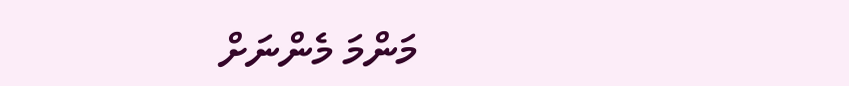މަންމަ މެންނަށް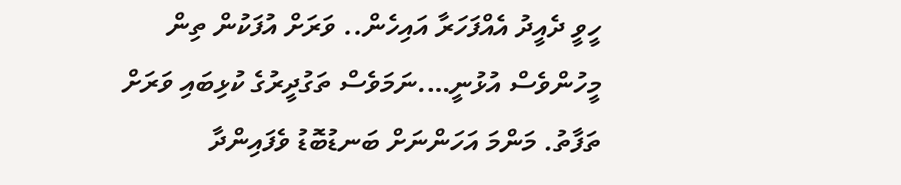ހީވީ ދެއީދު އެއްފަހަރާ އައިހެން.. ވަރަށް އުފަކުން ތިން މީހުންވެސް އުޅުނީ….ނަމަވެސް ތަގުދީރުގެ ކުޅިބައި ވަރަށް ތަފާތު. މަންމަ އަހަންނަށް ބަނޑުބޮޑު ވެފައިންދާ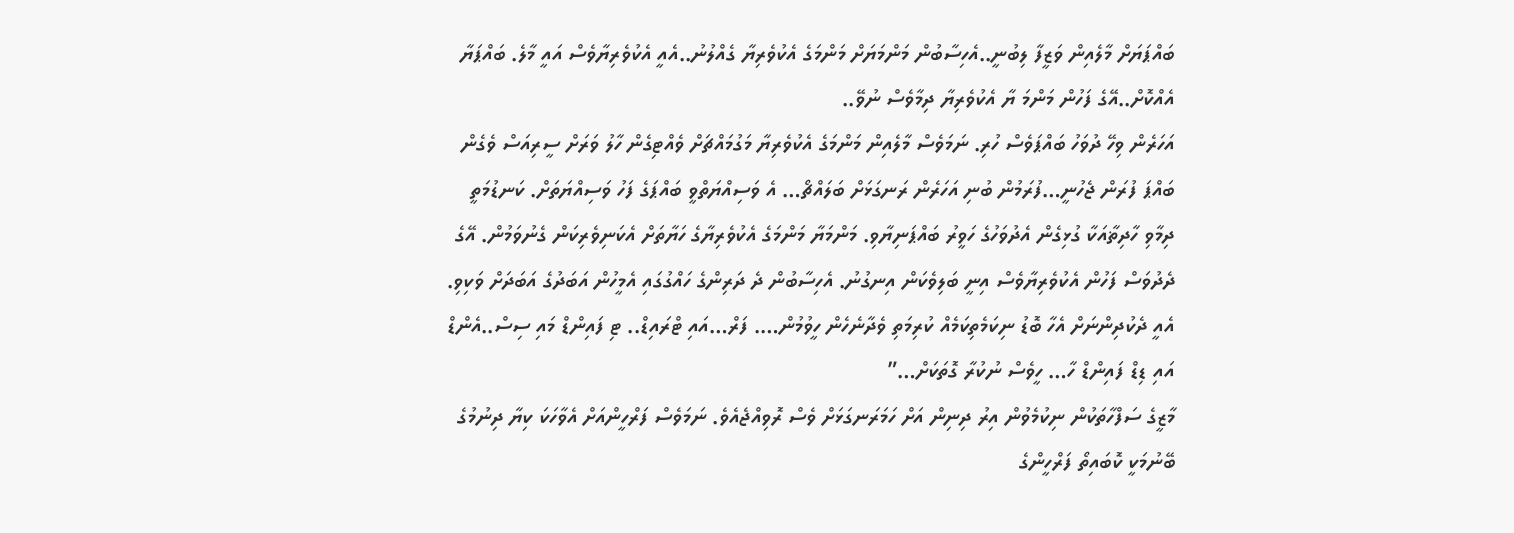ބައްޕަޔަށް މާލެއިން ވަޒީފާ ލިބުނީ..އެހިސާބުން މަންމަޔަށް މަންމަގެ އެކުވެރިޔާ ގެއްލުނު..އެއީ އެކުވެރިޔާވެސް އައީ މާލެ. ބައްޕަޔާ އެއްކޮށް..އޭގެ ފަހުން މަންމަ ޔާ އެކުވެރިޔާ ދިމާވެސް ނުވޭ..
އަހަރެން ވިހޭ ދުވަހު ބައްޕަވެސް ހުރި. ނަމަވެސް މާލެއިން މަންމަގެ އެކުވެރިޔާ މަގުމައްޗަށް ވެއްޓިގެން ހާލު ވަރަށް ސީރިއަސް ވެގެން ބައްޕަ ފުރަން ޖެހުނީ…ފުރަމުން ބުނި އަހަރެން ރަނގަޅަށް ބަލައްޗޯ… އެ ވަސިއްޔަތްވީ ބައްޕަގެ ފަހު ވަސިއްޔަތަށް. ކަނޑުމަތީ ދިމާވި ހާދިޡާއަކާ ގުޅިގެން އެދުވަހުގެ ހަވީރު ބައްޕަނިޔާވި. މަންމަޔާ މަންމަގެ އެކުވެރިޔާގެ ހަޔާތަށް އެކަނިވެރިކަން ގެނުވަމުން. އޭގެ ދެދުވަސް ފަހުން އެކުވެރިޔާވެސް އިނީ ބަލިވެކަން އިނގުނު. އެހިސާބުން ދެ ދަރިންގެ ހައްގުގައި އެމީހުން އަބަދުގެ އަބަދަށް ވަކިވި. އެއީ ދެކުދިންނަށް އެހާ ބޮޑު ނިކަމެތިކަމެއް ކުރިމަތި ވެދާނެހެން ހީވުމުން…. ފަރް…އައި ޓްރައިޑް.. ޓި ފައިންޑް މައި ސިސް..އެންޑް އައި ޑިޑް ފައިންޑް ހާ… ހީވެސް ނުކުރާ ގޮތަކަށް…”
މާޒީގެ ސަފްހާތަކުން ނިކުމެވުން އިރު ދިނިން އަށް ހަމަރަނގަޅަށް ވެސް ރޮވިއްޖެއެވެ. ނަމަވެސް ފަރްހީންއަށް އެވާހަކަ ކިޔާ ދިނުމުގެ ބޭނުމަކީ ކޮބައިތޯ ފަރްހީންގެ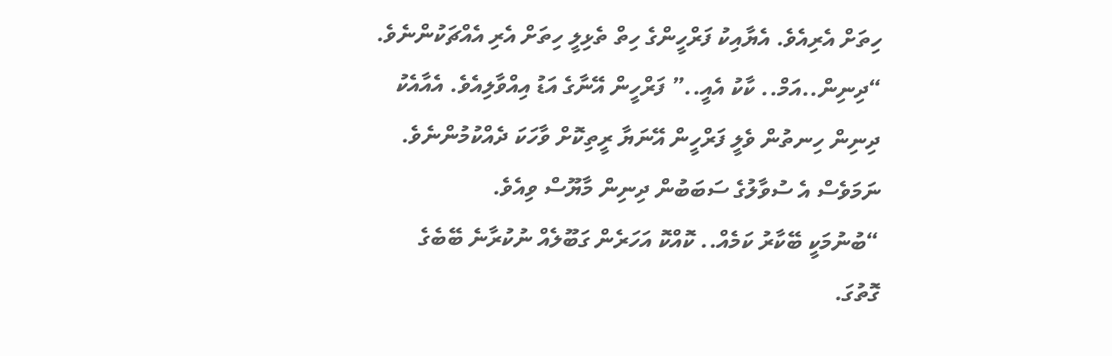ހިތަށް އެރިއެވެ. އެޔާއިކު ފަރްހީންގެ ހިތް ތެޅިލީ ހިތަށް އެރި އެއްޗަކުންނެވެ. “ދިނިން..އަމް.. ކާކު އެއީ..” ފަރްހީން އޭނާގެ އަޑު އިއްވާލިއެވެ. އެއާއެކު ދިނިން ހިނތުން ވެލީ ފަރްހީން އޭނަޔާ ރީތިކޮށް ވާހަކަ ދެއްކުމުންނެވެ. ނަމަވެސް އެ ސުވާލުގެ ސަބަބުން ދިނިން މާޔޫސް ވިއެވެ.
“ބުނުމަކީ ބޭކާރު ކަމެއް.. ކޮއްކޮ އަހަރެން ގަބޫލެއް ނުކުރާނެ ބޭބެގެ ގޮތުގަ.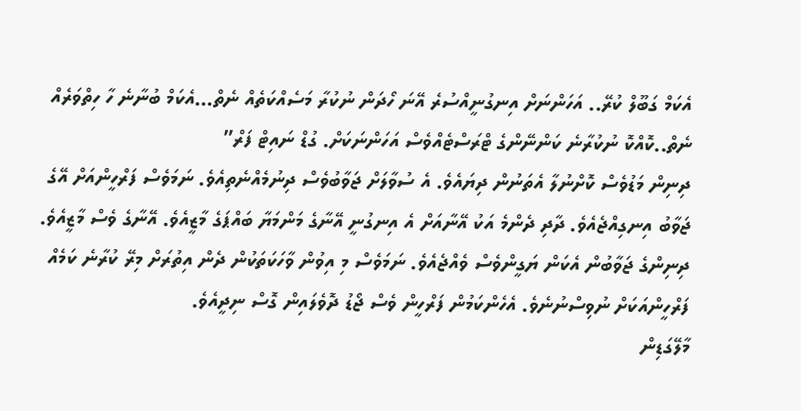އެކަމް ގަބޫލް ކުރޭ.. އަހަންނަށް އިނގުނީއްސުރެ އޭނަ ހޯދަން ނުކުރާ މަސެއްކަތެއް ނެތް…އެކަމް ބުނާނެ ހާ ހިތްވަރެއް ނެތް..ކޮއްކޮ ނުކުރާނެ ކަންނޭންގެ ޓްރަސްޓެއްވެސް އަހަންނަކަށް. ގުޑް ނައިޓް ފަރް”
ދިނިން މަޑުވެސް ކޮށްނުލާ އެތަނުން ދިޔައެވެ. އެ ސުވާލަށް ޖަވާބުވެސް ދިނުމެއްނެތިއެވެ. ނަމަވެސް ފަރްހީންއަށް އޭގެ ޖަވާބު އިނގިއްޖެއެވެ. ދާދި ދެންމެ އަކު އޭނާއަށް އެ އިނގުނީ އޭނާގެ މަންމަޔާ ބައްޕަގެ މާޒީއެވެ. އޭނާގެ ވެސް މާޒީއެވެ. ދިނިންގެ ޖަވާބުން އެކަން ޔަގީންވެސް ވެއްޖެއެވެ. ނަމަވެސް މި އިވުން ވާހަކަތަކުން ދެން އިތުރަށް މިރޭ ކުރާނެ ކަމެއް ފަރްހީންއަކަށް ނުވިސްނުނެވެ. އެހެންކަމުން ފަރްހީން ވެސް ޖޯޑު ދޮވެލައިން ގޮސް ނިދީއެވެ.
މާލޭގަޑިން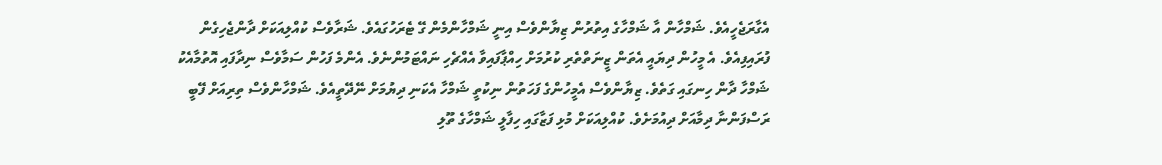އެގާރަޖެހީއެވެ. ޝަމްހާން އާ ޝަމްހާގެ އިތުރުން ޒިޔާންވެސް އިނީ ޝަމްހާންމެން ގޭ ޓެރަހުގައެވެ. ޝަރާވެސް ކުއްލިއަކަށް ދާންޖެހިގެން ފުރައިފިއެވެ. އެ މީހުން ދިޔައީ އެތަން ޒީނަތްތެރި ކުރުމަށް ހިއްޕާފައިވާ އެއްޗެހި ނައްޓަމުންނެވެ. އެންމެ ފަހުން ސަމާވެސް ނިދާފައި އޮތުމާއެކު ޝަމްހާ ދާން ހިނގައި ގަތެވެ. ޒިޔާންވެސް އެމީހުންގެ ފަހަތުން ނިކުތީ ޝަމްހާ އެކަނި ދިޔުމަށް ނޭދޭތީއެވެ. ޝަމްހާންވެސް ތިރިއަށް ފޭބީ ރަސްފަންނާ ދިމާއަށް ދިއުމަށެވެ. ކުއްލިއަކަށް މުޅި ފަޒާގައި ހިފާލީ ޝަމްހާގެ ތޫލި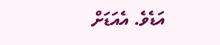އަޑެވެ. އެއަޑަށް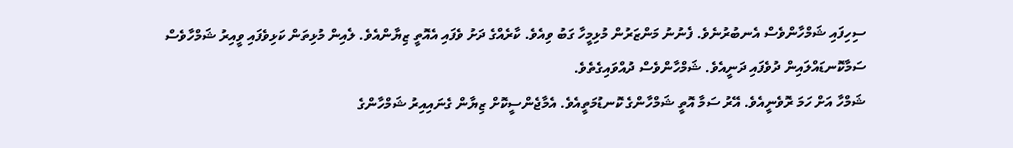ސިހިފައި ޝަމްހާންވެސް އެނބުރުނެވެ. ފެނުނު މަންޒަރުން މުޅިމީހާ ގަބު ވިއެވެ. ކާރެއްގެ ދަށު ވެފައި އެއޮތީ ޒިޔާންއެވެ. ލެއިން މުޅިތަން ކަޅިވެފައި ވީއިރު ޝަމްހާވެސް ސަމާކޮނޑައްލައިން ދުވެފައި ދަނީއެވެ. ޝަމްހާންވެސް ދުއްވައިގެތެވެ.
ޝަމްހާ އަށް ހަމަ ރޮވެނީއެވެ. އޭރު ސަމާ އޮތީ ޝަމްހާންގެ ކޮނޑުމަތީއެވެ. އެމާޖެންސީކޮށް ޒިޔާން ގެނައިއިރު ޝަމްހާންގެ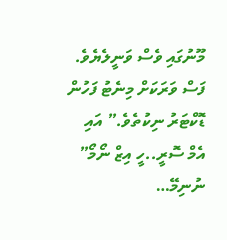މޫނުގައި ވެސް ވަނީލެޔެވެ. ފަސް ވަރަކަށް މިނެޓު ފަހުން ޑޮކްޓަރު ނިކުތެވެ.” އައި އެމް ސޮރީ..ހީ އިޒް ނޯމޯ”
ނުނިމޭ…